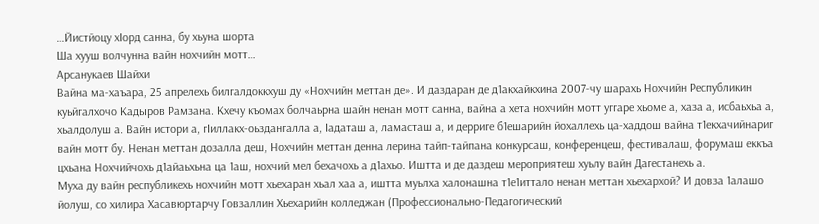…Йистйоцу хIорд санна, бу хьуна шорта
Ша хууш волчунна вайн нохчийн мотт…
Арсанукаев Шайхи
Вайна ма-хаъара, 25 апрелехь билгалдоккхуш ду «Нохчийн меттан де». И даздаран де д1акхайкхина 2007-чу шарахь Нохчийн Республикин куьйгалхочо Кадыров Рамзана. Кхечу къомах болчаьрна шайн ненан мотт санна, вайна а хета нохчийн мотт уггаре хьоме а, хаза а, исбаьхьа а, хьалдолуш а. Вайн истори а, гIиллакх-оьздангалла а, Iадаташ а, ламасташ а, и дерриге б1ешарийн йохаллехь ца-хаддош вайна т1екхачийнариг вайн мотт бу. Ненан меттан дозалла деш, Нохчийн меттан денна лерина тайп-тайпана конкурсаш, конференцеш, фестивалаш, форумаш еккъа цхьана Нохчийчохь д1айаьхьна ца 1аш, нохчий мел бехачохь а д1ахьо. Иштта и де даздеш мероприятеш хуьлу вайн Дагестанехь а.
Муха ду вайн республикехь нохчийн мотт хьехаран хьал хаа а, иштта муьлха халонашна т1е1иттало ненан меттан хьехархой? И довза 1алашо йолуш, со хилира Хасавюртарчу Говзаллин Хьехарийн колледжан (Профессионально-Педагогический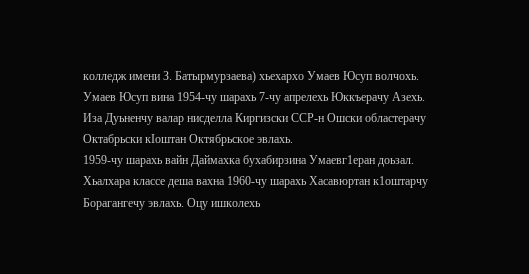колледж имени З. Батырмурзаева) хьехархо Умаев Юсуп волчохь.
Умаев Юсуп вина 1954-чу шарахь 7-чу апрелехь Юккъерачу Азехь. Иза Дуьненчу валар нисделла Киргизски ССР-н Ошски областерачу Октабрьски кIоштан Октябрьское эвлахь.
1959-чу шарахь вайн Даймахка бухабирзина Умаевг1еран доьзал. Хьалхара классе деша вахна 1960-чу шарахь Хасавюртан к1оштарчу Борагангечу эвлахь. Оцу ишколехь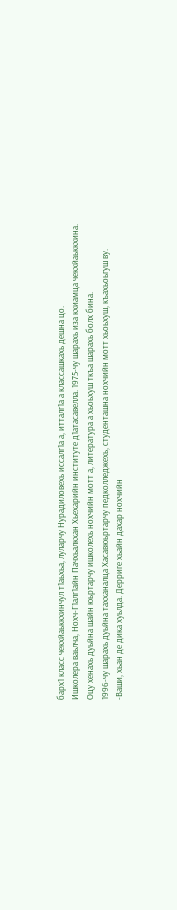барх1 класс чекхйаьккхинчул т1аьхьа, луларчу Нурадиловехь иссалг1а а, итталг1а а классашкахь дешна цо.
Ишколера ваьлча, Нохч-Г1алг1айн Пачхьалкхан Хьехарийн институте д1атасавелла. 1975-чу шарахь иза кхиамца чекхйаьккхина. Оцу хенахь дуьйна шайн юьртарчу ишколехь нохчийн мотт а, литература а хьоьхуш ткъа шарахь болх бина.
1996-чу шарахь дуьйна тахханалца Хасавюьртарчу педколледжехь, студенташна нохчийн мотт хьоьхуш, къахьоьгуш ву.
-Ваши, хьан де дика хуьлда. Дерриге хьайн дахар нохчийн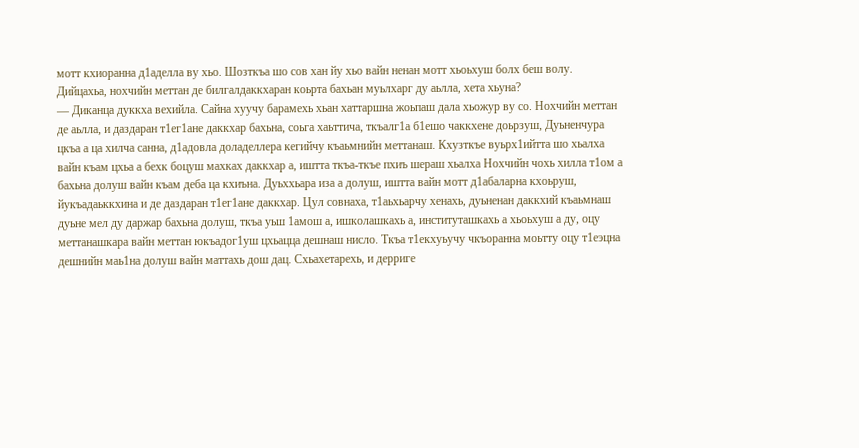мотт кхиоранна д1аделла ву хьо. Шозткъа шо сов хан йу хьо вайн ненан мотт хьоьхуш болх беш волу. Дийцахьа, нохчийн меттан де билгалдаккхаран коьрта бахьан муьлхарг ду аьлла, хета хьуна?
— Диканца дуккха вехийла. Сайна хуучу барамехь хьан хаттаршна жоьпаш дала хьожур ву со. Нохчийн меттан де аьлла, и даздаран т1ег1ане даккхар бахьна, соьга хаьттича, ткъалг1а б1ешо чаккхене доьрзуш, Дуьненчура цкъа а ца хилча санна, д1адовла доладеллера кегийчу къаьмнийн меттанаш. Кхузткъе вуьрх1ийтта шо хьалха вайн къам цхьа а бехк боцуш махках даккхар а, иштта ткъа-ткъе пхиъ шераш хьалха Нохчийн чохь хилла т1ом а бахьна долуш вайн къам деба ца кхиъна. Дуьххьара иза а долуш, иштта вайн мотт д1абаларна кхоьруш, йукъадаьккхина и де даздаран т1ег1ане даккхар. Цул совнаха, т1аьхьарчу хенахь, дуьненан даккхий къаьмнаш дуьне мел ду даржар бахьна долуш, ткъа уьш 1амош а, ишколашкахь а, институташкахь а хьоьхуш а ду, оцу меттанашкара вайн меттан юкъадог1уш цхьацца дешнаш нисло. Ткъа т1екхуьучу чкъоранна моьтту оцу т1еэцна дешнийн маь1на долуш вайн маттахь дош дац. Схьахетарехь, и дерриге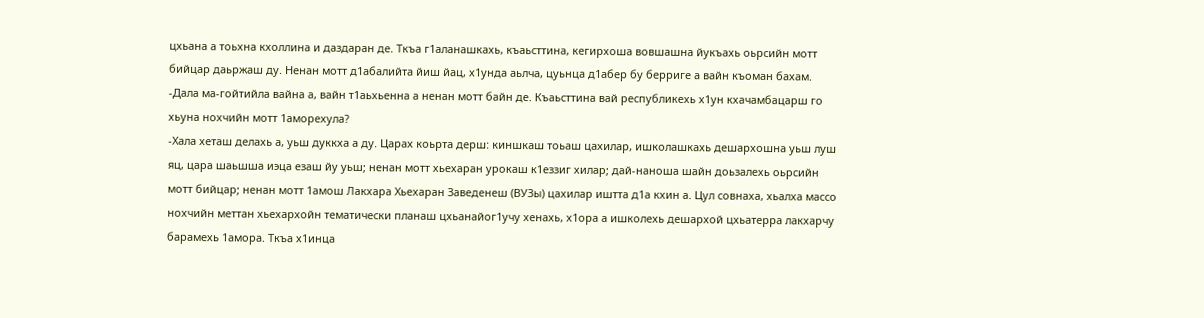цхьана а тоьхна кхоллина и даздаран де. Ткъа г1аланашкахь, къаьсттина, кегирхоша вовшашна йукъахь оьрсийн мотт бийцар даьржаш ду. Ненан мотт д1абалийта йиш йац, х1унда аьлча, цуьнца д1абер бу берриге а вайн къоман бахам.
-Дала ма-гойтийла вайна а, вайн т1аьхьенна а ненан мотт байн де. Къаьсттина вай республикехь х1ун кхачамбацарш го хьуна нохчийн мотт 1аморехула?
-Хала хеташ делахь а, уьш дуккха а ду. Царах коьрта дерш: киншкаш тоьаш цахилар, ишколашкахь дешархошна уьш луш яц, цара шаьшша иэца езаш йу уьш; ненан мотт хьехаран урокаш к1еззиг хилар; дай-наноша шайн доьзалехь оьрсийн мотт бийцар; ненан мотт 1амош Лакхара Хьехаран Заведенеш (ВУЗы) цахилар иштта д1а кхин а. Цул совнаха, хьалха массо нохчийн меттан хьехархойн тематически планаш цхьанайог1учу хенахь, х1ора а ишколехь дешархой цхьатерра лакхарчу барамехь 1амора. Ткъа х1инца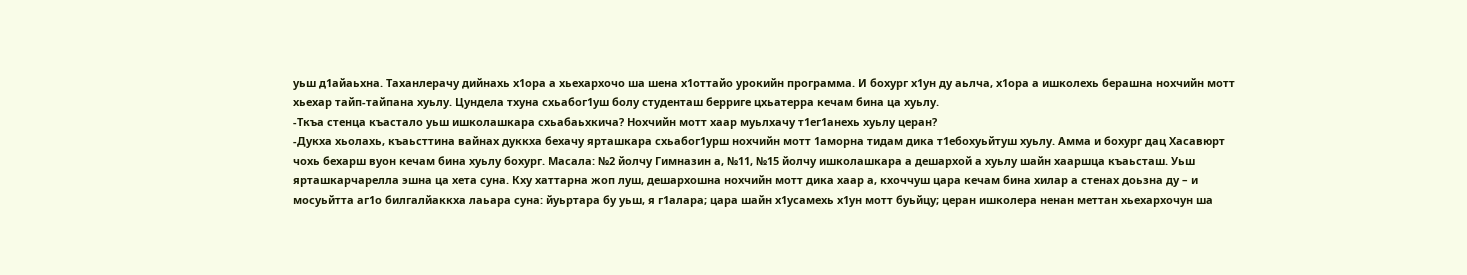уьш д1айаьхна. Таханлерачу дийнахь х1ора а хьехархочо ша шена х1оттайо урокийн программа. И бохург х1ун ду аьлча, х1ора а ишколехь берашна нохчийн мотт хьехар тайп-тайпана хуьлу. Цундела тхуна схьабог1уш болу студенташ берриге цхьатерра кечам бина ца хуьлу.
-Ткъа стенца къастало уьш ишколашкара схьабаьхкича? Нохчийн мотт хаар муьлхачу т1ег1анехь хуьлу церан?
-Дукха хьолахь, къаьсттина вайнах дуккха бехачу ярташкара схьабог1урш нохчийн мотт 1аморна тидам дика т1ебохуьйтуш хуьлу. Амма и бохург дац Хасавюрт чохь бехарш вуон кечам бина хуьлу бохург. Масала: №2 йолчу Гимназин а, №11, №15 йолчу ишколашкара а дешархой а хуьлу шайн хааршца къаьсташ. Уьш ярташкарчарелла эшна ца хета суна. Кху хаттарна жоп луш, дешархошна нохчийн мотт дика хаар а, кхоччуш цара кечам бина хилар а стенах доьзна ду – и мосуьйтта аг1о билгалйаккха лаьара суна: йуьртара бу уьш, я г1алара; цара шайн х1усамехь х1ун мотт буьйцу; церан ишколера ненан меттан хьехархочун ша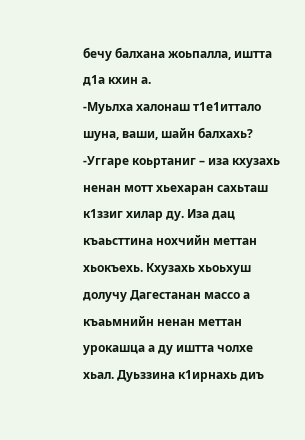бечу балхана жоьпалла, иштта д1а кхин а.
-Муьлха халонаш т1е1иттало шуна, ваши, шайн балхахь?
-Уггаре коьртаниг – иза кхузахь ненан мотт хьехаран сахьташ к1ззиг хилар ду. Иза дац къаьсттина нохчийн меттан хьокъехь. Кхузахь хьоьхуш долучу Дагестанан массо а къаьмнийн ненан меттан урокашца а ду иштта чолхе хьал. Дуьззина к1ирнахь диъ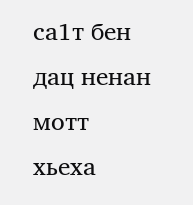са1т бен дац ненан мотт хьеха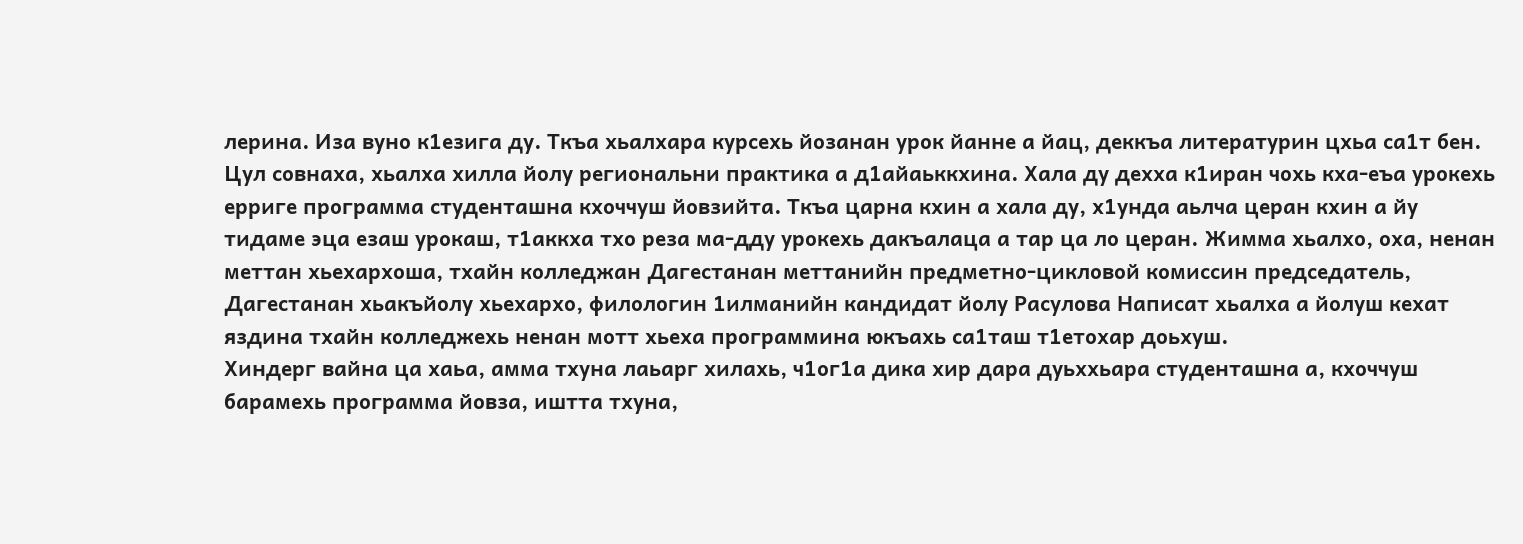лерина. Иза вуно к1езига ду. Ткъа хьалхара курсехь йозанан урок йанне а йац, деккъа литературин цхьа са1т бен. Цул совнаха, хьалха хилла йолу региональни практика а д1айаьккхина. Хала ду дехха к1иран чохь кха-еъа урокехь ерриге программа студенташна кхоччуш йовзийта. Ткъа царна кхин а хала ду, х1унда аьлча церан кхин а йу тидаме эца езаш урокаш, т1аккха тхо реза ма-дду урокехь дакъалаца а тар ца ло церан. Жимма хьалхо, оха, ненан меттан хьехархоша, тхайн колледжан Дагестанан меттанийн предметно-цикловой комиссин председатель, Дагестанан хьакъйолу хьехархо, филологин 1илманийн кандидат йолу Расулова Написат хьалха а йолуш кехат яздина тхайн колледжехь ненан мотт хьеха программина юкъахь са1таш т1етохар доьхуш.
Хиндерг вайна ца хаьа, амма тхуна лаьарг хилахь, ч1ог1а дика хир дара дуьххьара студенташна а, кхоччуш барамехь программа йовза, иштта тхуна,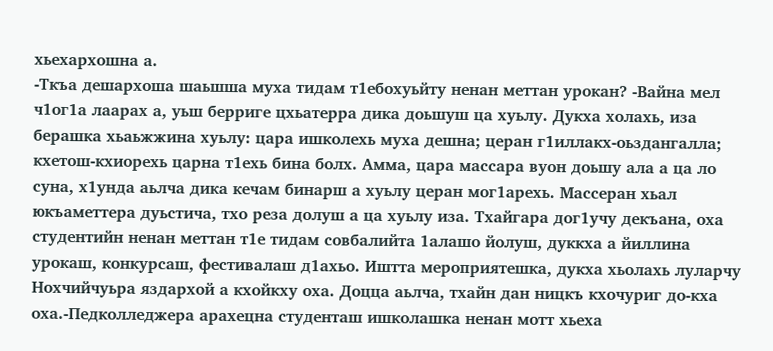хьехархошна а.
-Ткъа дешархоша шаьшша муха тидам т1ебохуьйту ненан меттан урокан? -Вайна мел ч1ог1а лаарах а, уьш берриге цхьатерра дика доьшуш ца хуьлу. Дукха холахь, иза берашка хьаьжжина хуьлу: цара ишколехь муха дешна; церан г1иллакх-оьздангалла; кхетош-кхиорехь царна т1ехь бина болх. Амма, цара массара вуон доьшу ала а ца ло суна, х1унда аьлча дика кечам бинарш а хуьлу церан мог1арехь. Массеран хьал юкъаметтера дуьстича, тхо реза долуш а ца хуьлу иза. Тхайгара дог1учу декъана, оха студентийн ненан меттан т1е тидам совбалийта 1алашо йолуш, дуккха а йиллина урокаш, конкурсаш, фестивалаш д1ахьо. Иштта мероприятешка, дукха хьолахь луларчу Нохчийчуьра яздархой а кхойкху оха. Доцца аьлча, тхайн дан ницкъ кхочуриг до-кха оха.-Педколледжера арахецна студенташ ишколашка ненан мотт хьеха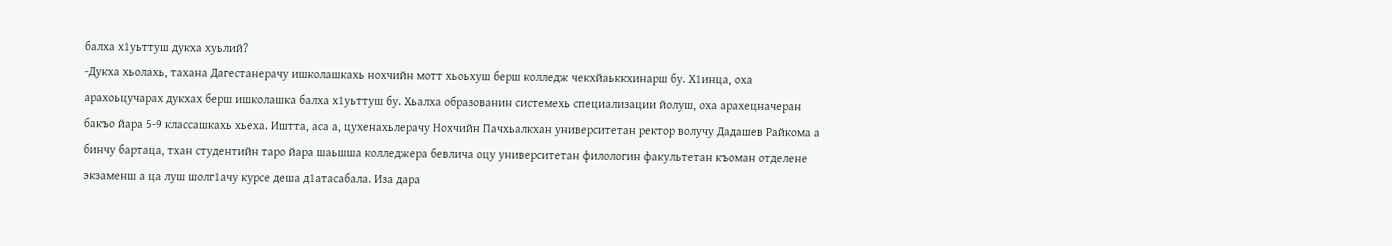балха х1уьттуш дукха хуьлий?
-Дукха хьолахь, тахана Дагестанерачу ишколашкахь нохчийн мотт хьоьхуш берш колледж чекхйаьккхинарш бу. Х1инца, оха арахоьцучарах дукхах берш ишколашка балха х1уьттуш бу. Хьалха образованин системехь специализации йолуш, оха арахецначеран бакъо йара 5-9 классашкахь хьеха. Иштта, аса а, цухенахьлерачу Нохчийн Пачхьалкхан университетан ректор волучу Дадашев Райкома а бинчу бартаца, тхан студентийн таро йара шаьшша колледжера бевлича оцу университетан филологин факультетан къоман отделене экзаменш а ца луш шолг1ачу курсе деша д1атасабала. Иза дара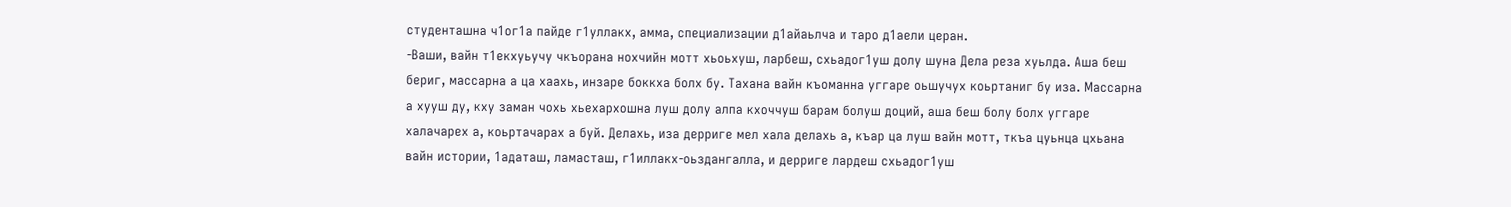студенташна ч1ог1а пайде г1уллакх, амма, специализации д1айаьлча и таро д1аели церан.
-Ваши, вайн т1екхуьучу чкъорана нохчийн мотт хьоьхуш, ларбеш, схьадог1уш долу шуна Дела реза хуьлда. Аша беш бериг, массарна а ца хаахь, инзаре боккха болх бу. Тахана вайн къоманна уггаре оьшучух коьртаниг бу иза. Массарна а хууш ду, кху заман чохь хьехархошна луш долу алпа кхоччуш барам болуш доций, аша беш болу болх уггаре халачарех а, коьртачарах а буй. Делахь, иза дерриге мел хала делахь а, къар ца луш вайн мотт, ткъа цуьнца цхьана вайн истории, 1адаташ, ламасташ, г1иллакх-оьздангалла, и дерриге лардеш схьадог1уш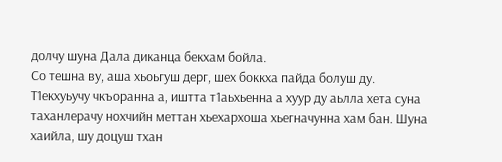долчу шуна Дала диканца бекхам бойла.
Со тешна ву, аша хьоьгуш дерг, шех боккха пайда болуш ду. Т1екхуьучу чкъоранна а, иштта т1аьхьенна а хуур ду аьлла хета суна таханлерачу нохчийн меттан хьехархоша хьегначунна хам бан. Шуна хаийла, шу доцуш тхан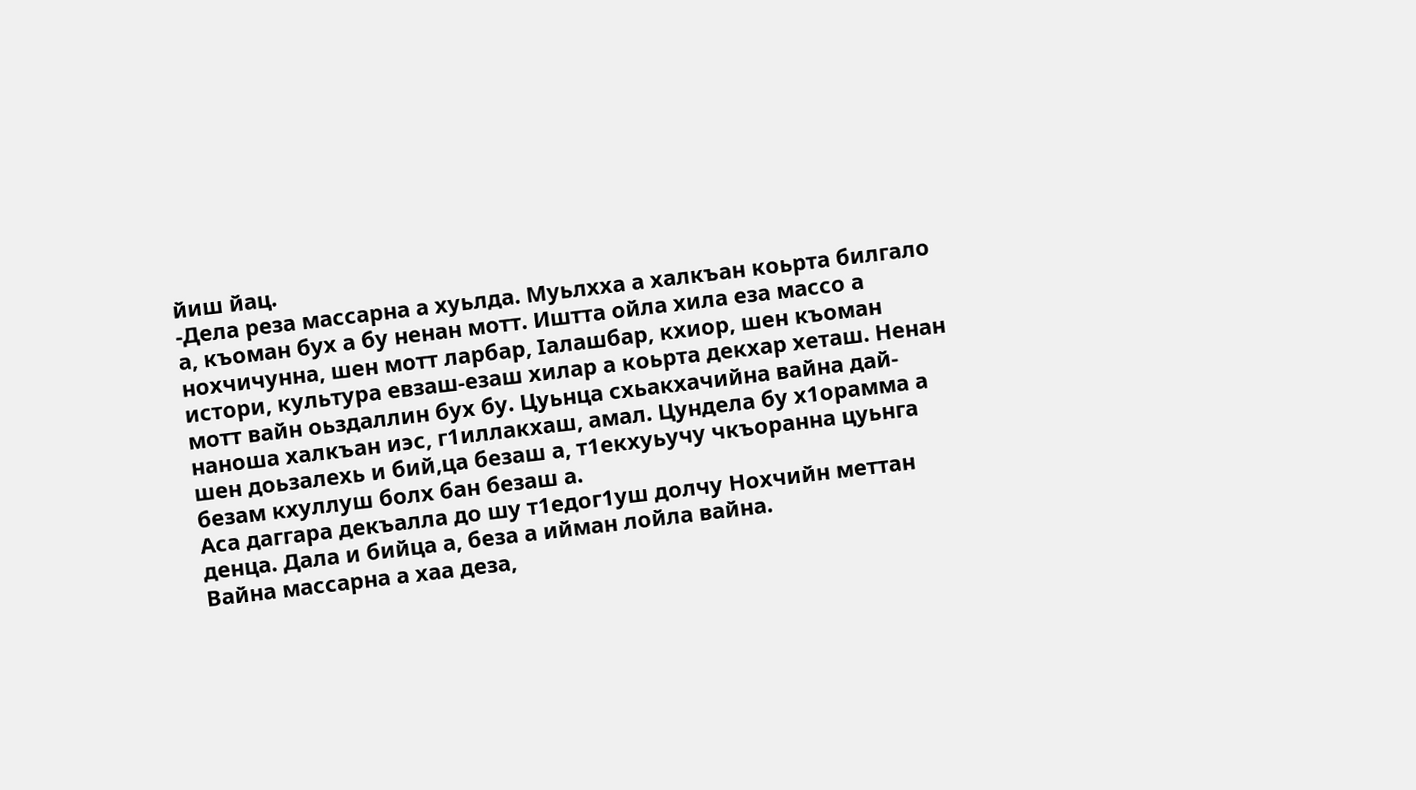йиш йац.
-Дела реза массарна а хуьлда. Муьлхха а халкъан коьрта билгало а, къоман бух а бу ненан мотт. Иштта ойла хила еза массо а нохчичунна, шен мотт ларбар, Iалашбар, кхиор, шен къоман истори, культура евзаш-езаш хилар а коьрта декхар хеташ. Ненан мотт вайн оьздаллин бух бу. Цуьнца схьакхачийна вайна дай-наноша халкъан иэс, г1иллакхаш, амал. Цундела бу х1орамма а шен доьзалехь и бий,ца безаш а, т1екхуьучу чкъоранна цуьнга безам кхуллуш болх бан безаш а.
Аса даггара декъалла до шу т1едог1уш долчу Нохчийн меттан денца. Дала и бийца а, беза а ийман лойла вайна.
Вайна массарна а хаа деза,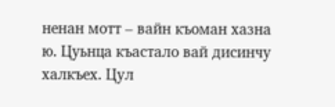ненан мотт – вайн къоман хазна ю. Цуьнца къастало вай дисинчу халкъех. Цул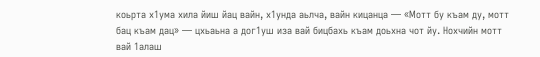коьрта х1ума хила йиш йац вайн, х1унда аьлча, вайн кицанца — «Мотт бу къам ду, мотт бац къам дац» — цхьаьна а дог1уш иза вай бицбахь къам доьхна чот йу. Нохчийн мотт вай 1алаш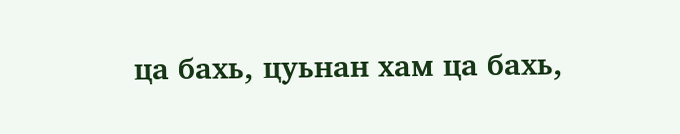ца бахь, цуьнан хам ца бахь,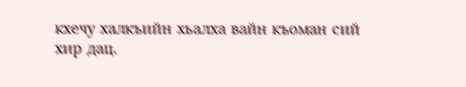кхечу халкъийн хьалха вайн къоман сий хир дац.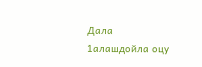Дала 1алашдойла оцу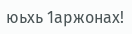юьхь 1аржонах!